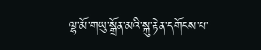ལྷ་མོ་གཡུ་སྒྲོན་མའི་སྐུ་རྟེན་དགོངས་པ་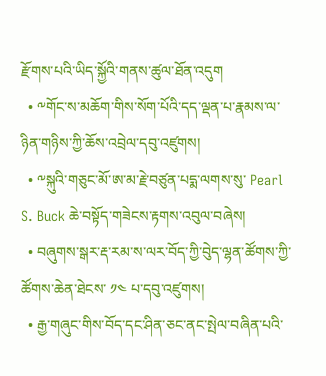རྫོགས་པའི་ཡིད་སྐྱོའི་གནས་ཚུལ་ཐོན་འདུག
  • ༸གོང་ས་མཆོག་གིས་སོག་པོའི་དད་ལྡན་པ་རྣམས་ལ་ཉིན་གཉིས་ཀྱི་ཆོས་འབྲེལ་དབུ་འཛུགས།
  • ༸སྐུའི་གཅུང་མོ་ཨ་མ་རྗེ་བཙུན་པདྨ་ལགས་སུ་ Pearl S. Buck ཆེ་བསྟོད་གཟེངས་རྟགས་འབུལ་བཞེས།
  • བཞུགས་སྒར་རྡ་རམ་ས་ལར་བོད་ཀྱི་བེུད་ལྷན་ཚོགས་ཀྱི་ཚོགས་ཆེན་ཐེངས་ ༡༤ པ་དབུ་འཛུགས།
  • རྒྱ་གཞུང་གིས་བོད་དང་ཤིན་ཅང་ནང་སྤེལ་བཞིན་པའི་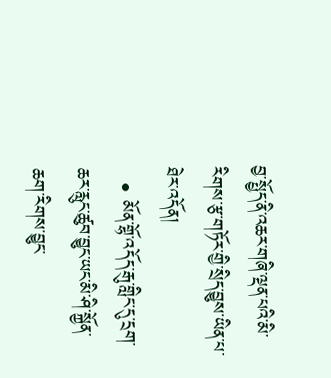བྱ་སྤྱོད་ནི་འཆར་གཞི་ལྡན་པའི་མི་རིགས་རྩ་གཏོར་གྱི་སྲིད་བྱུས་ཡིན་པ་ཐེར་འདོན།
  • མོན་གྷོ་འདོད་རྒུ་གླིང་དུ་དྲག་ཆར་རླུང་ཚུབ་བྱུང་ཡང་མི་ཤི་སྐྱོན་ཆག་རིགས་བྱུང་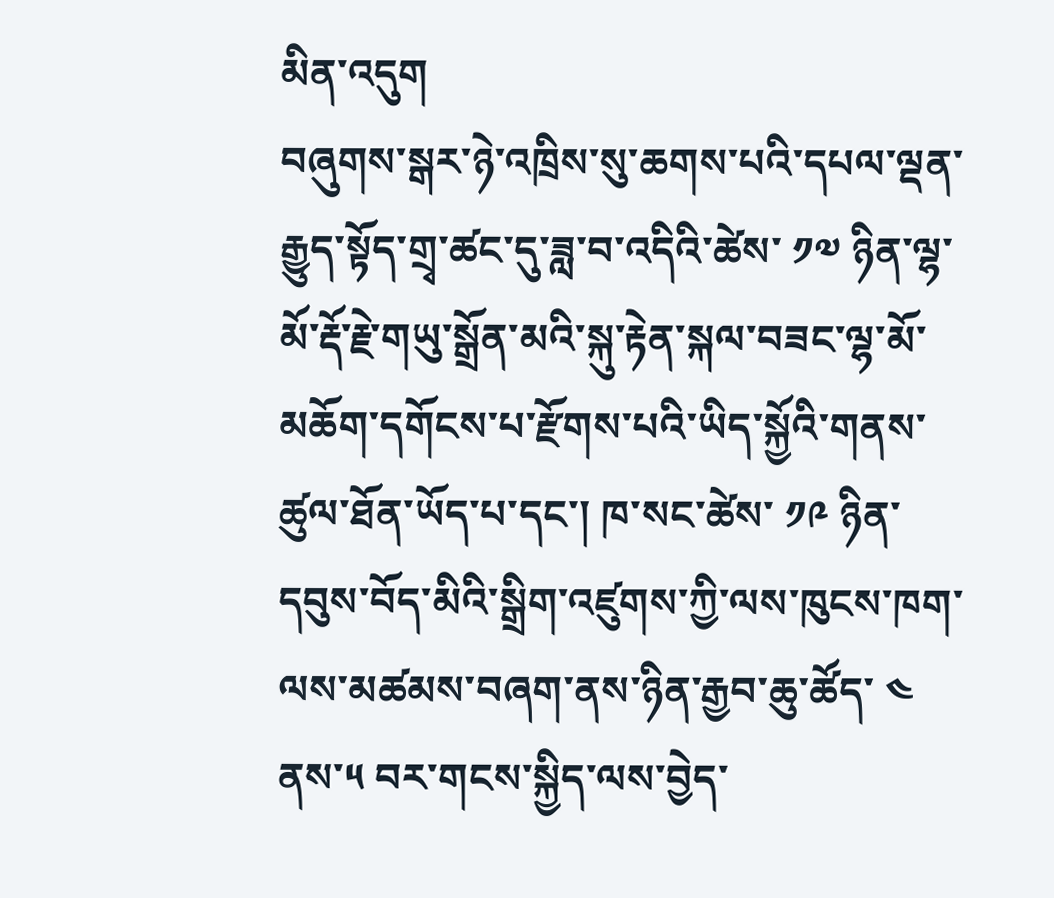མིན་འདུག
བཞུགས་སྒར་ཉེ་འཁྲིས་སུ་ཆགས་པའི་དཔལ་ལྡན་རྒྱུད་སྟོད་གྲྭ་ཚང་དུ་ཟླ་བ་འདིའི་ཚེས་ ༡༧ ཉིན་ལྷ་མོ་རྡོ་རྗེ་གཡུ་སྒྲོན་མའི་སྐུ་རྟེན་སྐལ་བཟང་ལྷ་མོ་མཆོག་དགོངས་པ་རྫོགས་པའི་ཡིད་སྐྱོའི་གནས་ཚུལ་ཐོན་ཡོད་པ་དང་། ཁ་སང་ཚེས་ ༡༩ ཉིན་དབུས་བོད་མིའི་སྒྲིག་འཛུགས་ཀྱི་ལས་ཁུངས་ཁག་ལས་མཚམས་བཞག་ནས་ཉིན་རྒྱབ་ཆུ་ཚོད་ ༤ ནས་༥ བར་གངས་སྐྱིད་ལས་བྱེད་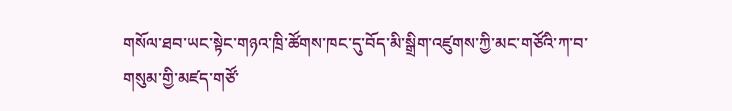གསོལ་ཐབ་ཡང་སྟེང་གཉའ་ཁྲི་ཚོགས་ཁང་དུ་བོད་མི་སྒྲིག་འཛུགས་ཀྱི་མང་གཙོའི་ཀ་བ་གསུམ་གྱི་མཛད་གཙོ་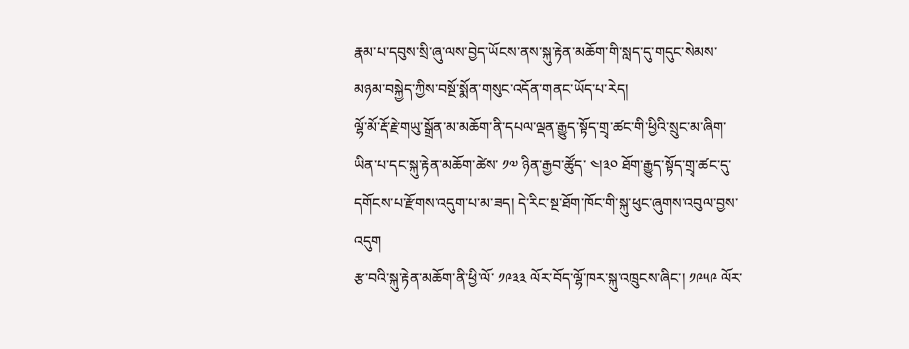རྣམ་པ་དབུས་སྲི་ཞུ་ལས་བྱེད་ཡོངས་ནས་སྐུ་རྟེན་མཆོག་གི་སླད་དུ་གདུང་སེམས་མཉམ་བསྐྱེད་ཀྱིས་བསྔོ་སྨོན་གསུང་འདོན་གནང་ཡོད་པ་རེད།
ལྷོ་མོ་རྡོ་རྗེ་གཡུ་སྒྲོན་མ་མཆོག་ནི་དཔལ་ལྡན་རྒྱུད་སྟོད་གྲྭ་ཚང་གི་ཕྱིའི་སྲུང་མ་ཞིག་ཡིན་པ་དང་སྐུ་རྟེན་མཆོག་ཚེས་ ༡༧ ཉིན་རྒྱབ་ཚོུད་ ༤།༣༠ ཐོག་རྒྱུད་སྟོད་གྲྭ་ཚང་དུ་དགོངས་པ་རྫོགས་འདུག་པ་མ་ཟད། དེ་རིང་སྔ་ཐོག་ཁོང་གི་སྐུ་ཕུང་ཞུགས་འབུལ་བྱས་འདུག
རྩ་བའི་སྐུ་རྟེན་མཆོག་ནི་ཕྱི་ལོ་ ༡༩༣༣ ལོར་བོད་ལྷོ་ཁར་སྐུ་འཁྲུངས་ཞིང་། ༡༩༥༩ ལོར་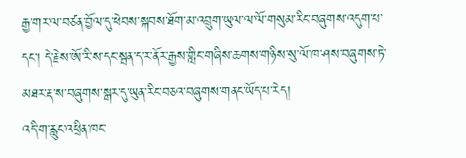རྒྱ་གར་ལ་བཙན་བྱོལ་དུ་ཕེབས་སྐབས་ཐོག་མ་འབྲུག་ཡུལ་ལ་ལོ་གསུམ་རིང་བཞུགས་འདུག་པ་དང་། དེ་རྗེས་ཨོ་རི་ས་དང་སྦན་ད་ར་ནོར་རྒྱས་གླིང་གཞིས་ཆགས་གཉིས་སུ་ལོ་ཁ་ཤས་བཞུགས་ཏེ་མཐར་རྡ་ས་བཞུགས་སྒར་དུ་ཡུན་རིང་བཅའ་བཞུགས་གནང་ཡོད་པ་རེད།
འདི་ག་རླུང་འཕྲིན་ཁང་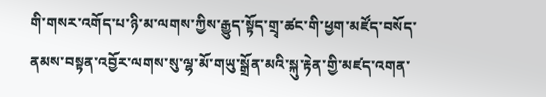གི་གསར་འགོད་པ་ཉི་མ་ལགས་ཀྱིས་རྒྱུད་སྟོད་གྲྭ་ཚང་གི་ཕྱག་མཛོད་བསོད་ནམས་བསྟན་འབྱོར་ལགས་སུ་ལྷ་མོ་གཡུ་སྒྲོན་མའི་སྐུ་རྟེན་གྱི་མཛད་འགན་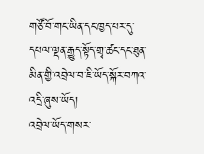གཙོ་བོ་གང་ཡིན་དང་ཁྱད་པར་དུ་དཔལ་ལྡན་རྒྱུད་སྟོད་གྲྭ་ཚང་དང་ཐུན་མིན་གྱི་འབྲེལ་བ་ཇི་ཡོད་སྐོར་བཀའ་འདྲི་ཞུས་ཡོད།
འབྲེལ་ཡོད་གསར་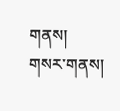གནས།
གསར་གནས།